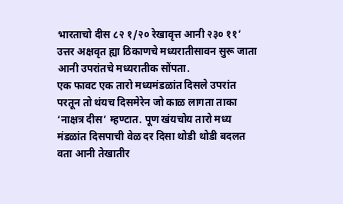भारताचो दीस ८२ १/२० रेखावृत्त आनी २३० ११’ उत्तर अक्षवृत ह्या ठिकाणचे मध्यरातीसावन सुरू जाता आनी उपरांतचे मध्यरातीक सोंपता.
एक फावट एक तारो मध्यमंडळांत दिसले उपरांत परतून तो थंयच दिसमेरेन जो काळ लागता ताका ‘नाक्षत्र दीस’ म्हण्टात. पूण खंयचोय तारो मध्य मंडळांत दिसपाची वेळ दर दिसा थोडी थोडी बदलत वता आनी तेखातीर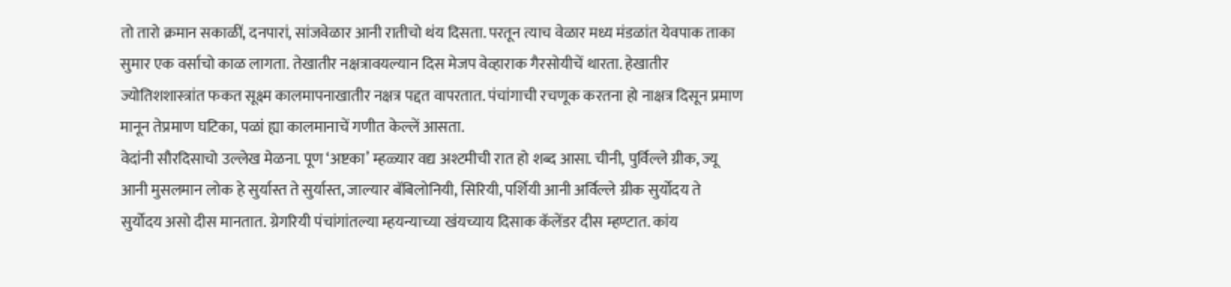तो तारो क्रमान सकाळीं, दनपारां, सांजवेळार आनी रातीचो थंय दिसता. परतून त्याच वेळार मध्य मंडळांत येवपाक ताका सुमार एक वर्साचो काळ लागता. तेखातीर नक्षत्रावयल्यान दिस मेजप वेव्हाराक गैरसोयीचें थारता. हेखातीर ज्योतिशशास्त्रांत फकत सूक्ष्म कालमापनाखातीर नक्षत्र पद्दत वापरतात. पंचांगाची रचणूक करतना हो नाक्षत्र दिसून प्रमाण मानून तेप्रमाण घटिका, पळां ह्या कालमानाचें गणीत केल्लें आसता.
वेदांनी सौरदिसाचो उल्लेख मेळना. पूण ‘अष्टका’ म्हळ्यार वद्य अश्टमीची रात हो शब्द आसा. चीनी, पुर्विल्ले ग्रीक, ज्यू आनी मुसलमान लोक हे सुर्यास्त ते सुर्यास्त, जाल्यार बॅबिलोनियी, सिरियी, पर्शियी आनी अर्विल्ले ग्रीक सुर्योदय ते सुर्योदय असो दीस मानतात. ग्रेगरियी पंचांगांतल्या म्हयन्याच्या खंयच्याय दिसाक कॅलेंडर दीस म्हण्टात. कांय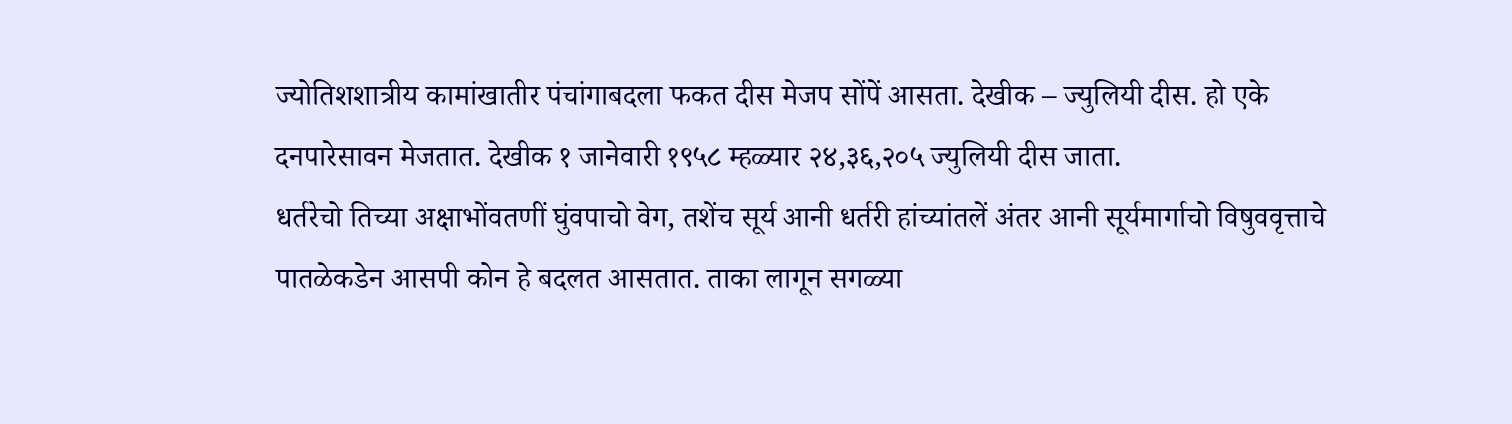ज्योतिशशात्रीय कामांखातीर पंचांगाबदला फकत दीस मेजप सोंपें आसता. देखीक – ज्युलियी दीस. हो एके दनपारेसावन मेजतात. देखीक १ जानेवारी १९५८ म्हळ्यार २४,३६,२०५ ज्युलियी दीस जाता.
धर्तरेचो तिच्या अक्षाभोंवतणीं घुंवपाचो वेग, तशेंच सूर्य आनी धर्तरी हांच्यांतलें अंतर आनी सूर्यमार्गाचो विषुववृत्ताचे पातळेकडेन आसपी कोन हे बदलत आसतात. ताका लागून सगळ्या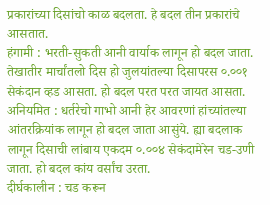प्रकारांच्या दिसांचो काळ बदलता. हे बदल तीन प्रकारांचे आसतात.
हंगामी : भरती-सुकती आनी वार्याक लागून हो बदल जाता. तेखातीर मार्चांतलो दिस हो जुलयांतल्या दिसापरस ०.००१ सेकंदान व्हड आसता. हो बदल परत परत जायत आसता.
अनियमित : धर्तरेचो गाभो आनी हेर आवरणां हांच्यांतल्या आंतरक्रियांक लागून हो बदल जाता आसुंये. ह्या बदलाक लागून दिसाची लांबाय एकदम ०.००४ सेकंदामेरेन चड-उणी जाता. हो बदल कांय वर्सांच उरता.
दीर्घकालीन : चड करून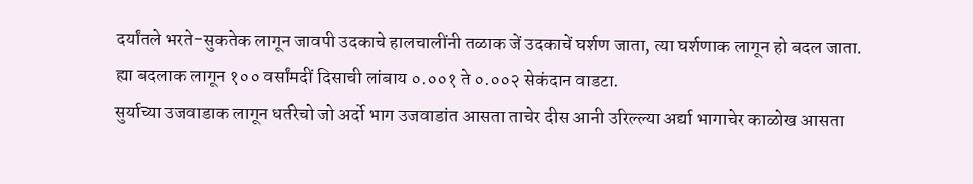दर्यांतले भरते-सुकतेक लागून जावपी उदकाचे हालचालींनी तळाक जें उदकाचें घर्शण जाता, त्या घर्शणाक लागून हो बदल जाता. ह्या बदलाक लागून १०० वर्सांमदीं दिसाची लांबाय ०.००१ ते ०.००२ सेकंदान वाडटा.
सुर्याच्या उजवाडाक लागून धर्तरेचो जो अर्दो भाग उजवाडांत आसता ताचेर दीस आनी उरिल्ल्या अर्द्या भागाचेर काळोख आसता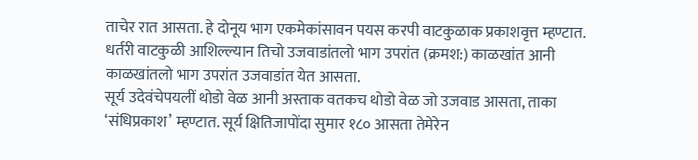ताचेर रात आसता. हे दोनूय भाग एकमेकांसावन पयस करपी वाटकुळाक प्रकाशवृत्त म्हण्टात. धर्तरी वाटकुळी आशिल्ल्यान तिचो उजवाडांतलो भाग उपरांत (क्रमश:) काळखांत आनी काळखांतलो भाग उपरांत उजवाडांत येत आसता.
सूर्य उदेवंचेपयलीं थोडो वेळ आनी अस्ताक वतकच थोडो वेळ जो उजवाड आसता, ताका ‘संधिप्रकाश’ म्हण्टात. सूर्य क्षितिजापोंदा सुमार १८० आसता तेमेरेन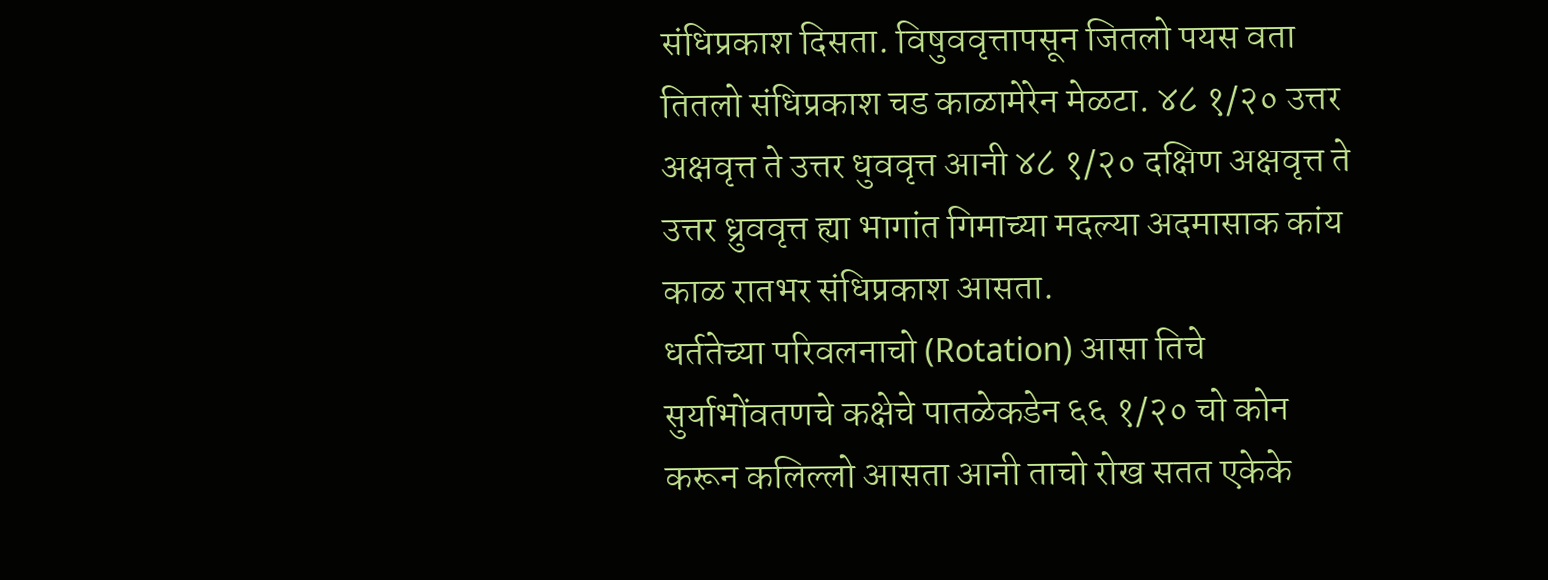संधिप्रकाश दिसता. विषुववृत्तापसून जितलो पयस वता तितलो संधिप्रकाश चड काळामेरेन मेळटा. ४८ १/२० उत्तर अक्षवृत्त ते उत्तर धुववृत्त आनी ४८ १/२० दक्षिण अक्षवृत्त ते उत्तर ध्रुववृत्त ह्या भागांत गिमाच्या मदल्या अदमासाक कांय काळ रातभर संधिप्रकाश आसता.
धर्ततेच्या परिवलनाचो (Rotation) आसा तिचे सुर्याभोंवतणचे कक्षेचे पातळेकडेन ६६ १/२० चो कोन करून कलिल्लो आसता आनी ताचो रोख सतत एकेके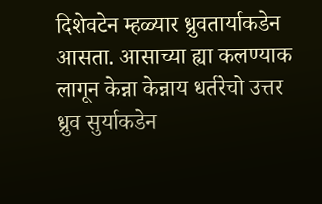दिशेवटेन म्हळ्यार ध्रुवतार्याकडेन आसता. आसाच्या ह्या कलण्याक लागून केन्ना केन्नाय धर्तरेचो उत्तर ध्रुव सुर्याकडेन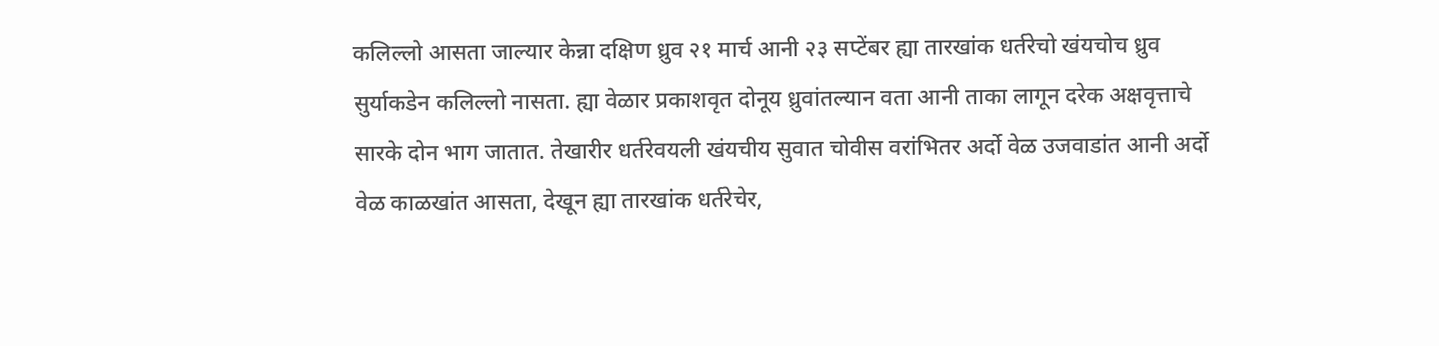कलिल्लो आसता जाल्यार केन्ना दक्षिण ध्रुव २१ मार्च आनी २३ सप्टेंबर ह्या तारखांक धर्तरेचो खंयचोच ध्रुव सुर्याकडेन कलिल्लो नासता. ह्या वेळार प्रकाशवृत दोनूय ध्रुवांतल्यान वता आनी ताका लागून दरेक अक्षवृत्ताचे सारके दोन भाग जातात. तेखारीर धर्तरेवयली खंयचीय सुवात चोवीस वरांभितर अर्दो वेळ उजवाडांत आनी अर्दो वेळ काळखांत आसता, देखून ह्या तारखांक धर्तरेचेर,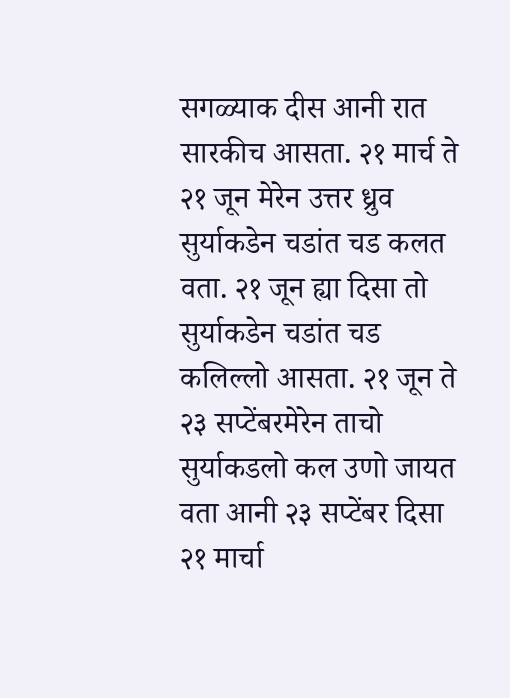सगळ्याक दीस आनी रात सारकीच आसता. २१ मार्च ते २१ जून मेरेन उत्तर ध्रुव सुर्याकडेन चडांत चड कलत वता. २१ जून ह्या दिसा तो सुर्याकडेन चडांत चड कलिल्लो आसता. २१ जून ते २३ सप्टेंबरमेरेन ताचो सुर्याकडलो कल उणो जायत वता आनी २३ सप्टेंबर दिसा २१ मार्चा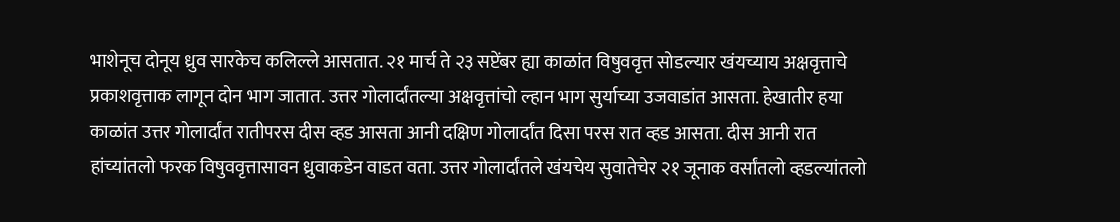भाशेनूच दोनूय ध्रुव सारकेच कलिल्ले आसतात. २१ मार्च ते २३ सप्टेंबर ह्या काळांत विषुववृत्त सोडल्यार खंयच्याय अक्षवृत्ताचे प्रकाशवृत्ताक लागून दोन भाग जातात. उत्तर गोलार्दांतल्या अक्षवृत्तांचो ल्हान भाग सुर्याच्या उजवाडांत आसता. हेखातीर हया काळांत उत्तर गोलार्दांत रातीपरस दीस व्हड आसता आनी दक्षिण गोलार्दांत दिसा परस रात व्हड आसता. दीस आनी रात हांच्यांतलो फरक विषुववृत्तासावन ध्रुवाकडेन वाडत वता. उत्तर गोलार्दांतले खंयचेय सुवातेचेर २१ जूनाक वर्सांतलो व्हडल्यांतलो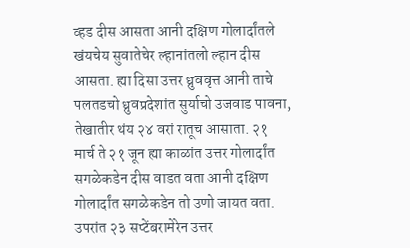व्हड दीस आसता आनी दक्षिण गोलार्दांतले खंयचेय सुवातेचेर ल्हानांतलो ल्हान दीस आसता. ह्या दिसा उत्तर ध्रुववृत्त आनी ताचे पलतडचो ध्रुवप्रदेशांत सुर्याचो उजवाड पावना, तेखातीर थंय २४ वरां रातूच आसाता. २१ मार्च ते २१ जून ह्या काळांत उत्तर गोलार्दांत सगळेकडेन दीस वाडत वता आनी दक्षिण गोलार्दांत सगळेकडेन तो उणो जायत वता. उपरांत २३ सप्टेंबरामेरेन उत्तर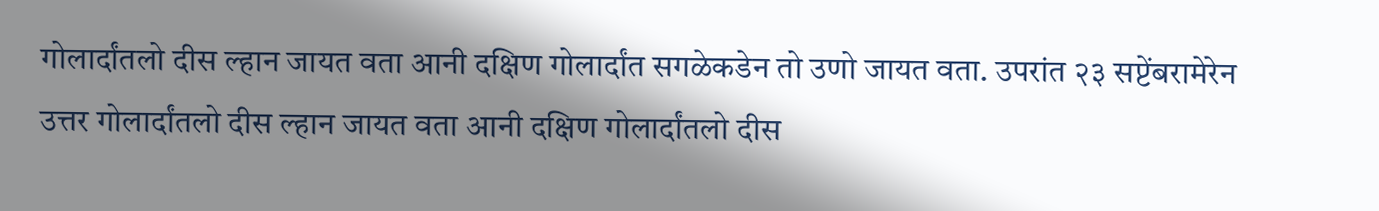गोलार्दांतलो दीस ल्हान जायत वता आनी दक्षिण गोलार्दांत सगळेकडेन तो उणो जायत वता. उपरांत २३ सप्टेंबरामेरेन उत्तर गोलार्दांतलो दीस ल्हान जायत वता आनी दक्षिण गोलार्दांतलो दीस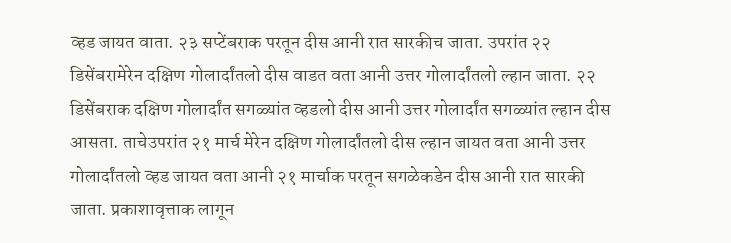व्हड जायत वाता. २३ सप्टेंबराक परतून दीस आनी रात सारकीच जाता. उपरांत २२ डिसेंबरामेरेन दक्षिण गोलार्दांतलो दीस वाडत वता आनी उत्तर गोलार्दांतलो ल्हान जाता. २२ डिसेंबराक दक्षिण गोलार्दांत सगळ्यांत व्हडलो दीस आनी उत्तर गोलार्दांत सगळ्यांत ल्हान दीस आसता. ताचेउपरांत २१ मार्च मेरेन दक्षिण गोलार्दांतलो दीस ल्हान जायत वता आनी उत्तर गोलार्दांतलो व्हड जायत वता आनी २१ मार्चाक परतून सगळेकडेन दीस आनी रात सारकी जाता. प्रकाशावृत्ताक लागून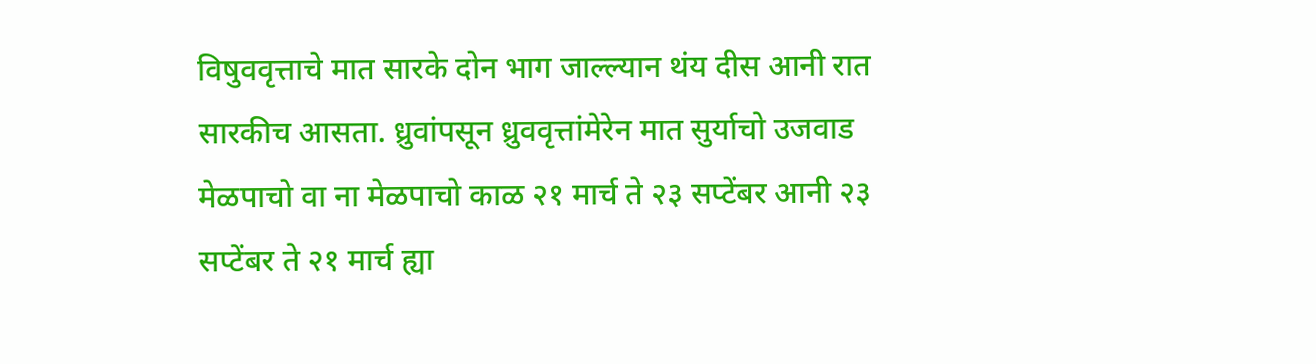विषुववृत्ताचे मात सारके दोन भाग जाल्ल्यान थंय दीस आनी रात सारकीच आसता. ध्रुवांपसून ध्रुववृत्तांमेरेन मात सुर्याचो उजवाड मेळपाचो वा ना मेळपाचो काळ २१ मार्च ते २३ सप्टेंबर आनी २३ सप्टेंबर ते २१ मार्च ह्या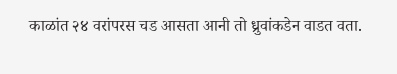काळांत २४ वरांपरस चड आसता आनी तो ध्रुवांकडेन वाडत वता.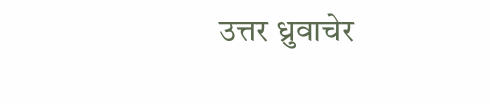उत्तर ध्रुवाचेर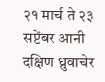२१ मार्च ते २३ सप्टेंबर आनी दक्षिण ध्रुवाचेर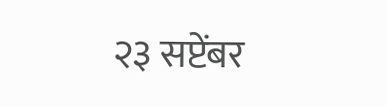२३ सप्टेंबर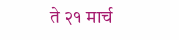ते २१ मार्च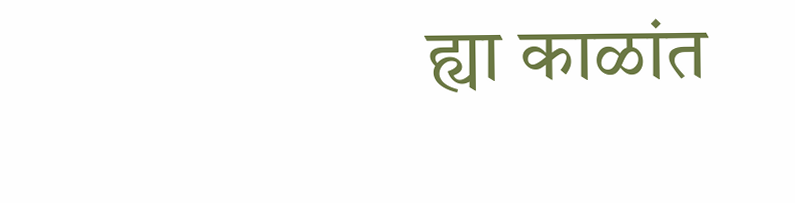ह्या काळांत